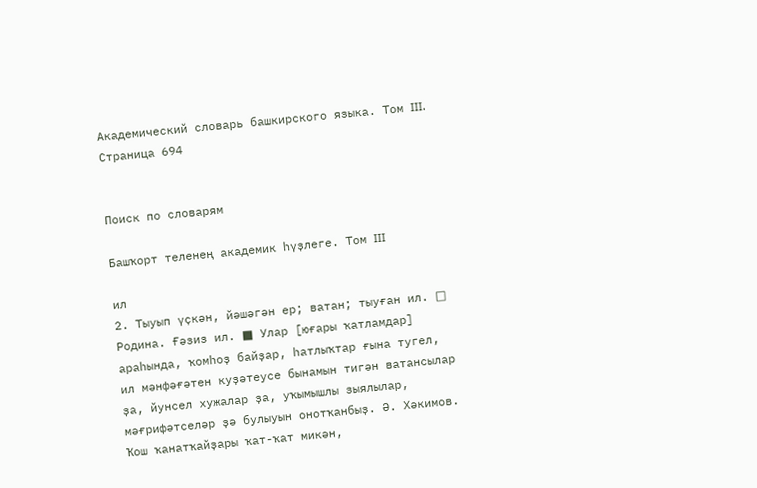Академический словарь башкирского языка. Том III. Страница 694


Поиск по словарям

Башҡорт теленең академик һүҙлеге. Том III

ил
2. Тыуып үҫкән, йәшәгән ер; ватан; тыуған ил. □ Родина. Ғәзиз ил. ■ Улар [юғары ҡатламдар] араһында, ҡомһоҙ байҙар, һатлыҡтар ғына тугел, ил мәнфәғәтен куҙәтеусе бынамын тигән ватансылар ҙа, йунсел хужалар ҙа, уҡымышлы зыялылар, мәғрифәтселәр ҙә булыуын онотҡанбыҙ. Ә. Хәкимов. Ҡош ҡанатҡайҙары ҡат-ҡат микән,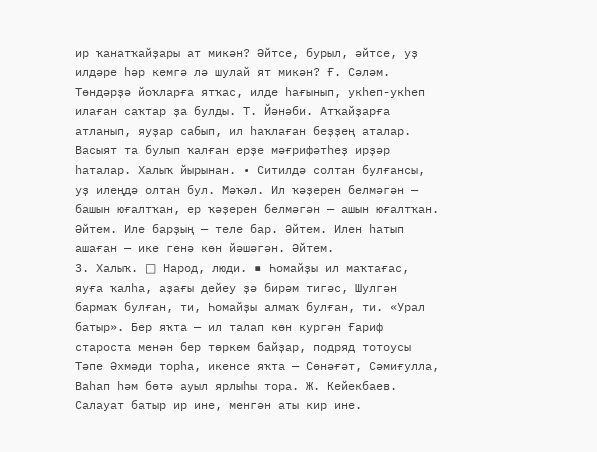ир ҡанатҡайҙары ат микән? Әйтсе, бурыл, әйтсе, уҙ илдәре һәр кемгә лә шулай ят микән? Ғ. Сәләм. Төндәрҙә йоҡларға ятҡас, илде һағынып, укһеп-укһеп илаған саҡтар ҙа булды. Т. Йәнәби. Атҡайҙарға атланып, яуҙар сабып, ил һаҡлаған беҙҙең аталар. Васыят та булып ҡалған ерҙе мәғрифәтһеҙ ирҙәр һаталар. Халыҡ йырынан. • Ситилдә солтан булғансы, уҙ илеңдә олтан бул. Мәҡәл. Ил ҡәҙерен белмәгән — башын юғалтҡан, ер ҡәҙерен белмәгән — ашын юғалтҡан. Әйтем. Иле барҙың — теле бар. Әйтем. Илен һатып ашаған — ике генә көн йәшәгән. Әйтем.
3. Халыҡ. □ Народ, люди. ■ Һомайҙы ил маҡтағас, яуға ҡалһа, аҙағы дейеу ҙә бирәм тигәс, Шулгән бармаҡ булған, ти, Һомайҙы алмаҡ булған, ти. «Урал батыр». Бер яҡта — ил талап көн кургән Ғариф староста менән бер төркөм байҙар, подряд тотоусы Тәпе Әхмәди торһа, икенсе яҡта — Сөнәғәт, Сәмиғулла, Ваһап һәм бөтә ауыл ярлыһы тора. Ж. Кейекбаев. Салауат батыр ир ине, менгән аты кир ине.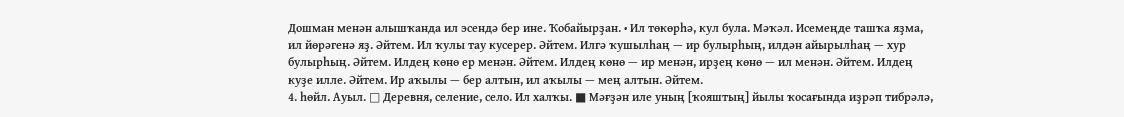Дошман менән алышҡанда ил эсендә бер ине. Ҡобайырҙан. • Ил төкөрһә, кул була. Мәҡәл. Исемеңде ташҡа яҙма, ил йөрәгенә яҙ. Әйтем. Ил ҡулы тау кусерер. Әйтем. Илгә ҡушылһаң — ир булырһың, илдән айырылһаң — хур булырһың. Әйтем. Илдең көнө ер менән. Әйтем. Илдең көнө — ир менән, ирҙең көнө — ил менән. Әйтем. Илдең куҙе илле. Әйтем. Ир аҡылы — бер алтын, ил аҡылы — мең алтын. Әйтем.
4. һөйл. Ауыл. □ Деревня, селение, село. Ил халҡы. ■ Мәғҙән иле уның [ҡояштың] йылы ҡосағында иҙрәп тибрәлә,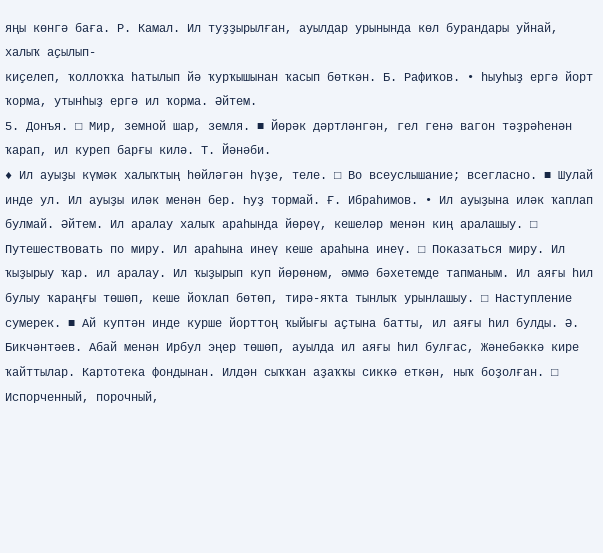яңы көнгә баға. Р. Камал. Ил туҙҙырылған, ауылдар урынында көл бурандары уйнай, халыҡ аҫылып-
киҫелеп, ҡоллоҡҡа һатылып йә ҡурҡышынан ҡасып бөткән. Б. Рафиҡов. • һыуһыҙ ергә йорт ҡорма, утынһыҙ ергә ил ҡорма. Әйтем.
5. Донъя. □ Мир, земной шар, земля. ■ Йөрәк дәртләнгән, гел генә вагон тәҙрәһенән ҡарап, ил куреп барғы килә. Т. Йәнәби.
♦ Ил ауыҙы күмәк халыҡтың һөйләгән һүҙе, теле. □ Во всеуслышание; всегласно. ■ Шулай инде ул. Ил ауыҙы иләк менән бер. Һуҙ тормай. Ғ. Ибраһимов. • Ил ауыҙына иләк ҡаплап булмай. Әйтем. Ил аралау халыҡ араһында йөрөү, кешеләр менән киң аралашыу. □ Путешествовать по миру. Ил араһына инеү кеше араһына инеү. □ Показаться миру. Ил ҡыҙырыу ҡар. ил аралау. Ил ҡыҙырып куп йөрөнөм, әммә бәхетемде тапманым. Ил аяғы һил булыу ҡараңғы төшөп, кеше йоҡлап бөтөп, тирә-яҡта тынлыҡ урынлашыу. □ Наступление сумерек. ■ Ай куптән инде курше йорттоң ҡыйығы аҫтына батты, ил аяғы һил булды. Ә. Бикчәнтәев. Абай менән Ирбул эңер төшөп, ауылда ил аяғы һил булғас, Жәнебәккә кире ҡайттылар. Картотека фондынан. Илдән сыҡҡан аҙаҡҡы сиккә еткән, ныҡ боҙолған. □ Испорченный, порочный,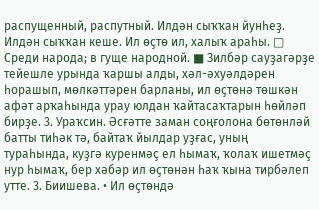распущенный, распутный. Илдән сыҡҡан йунһеҙ. Илдән сыҡҡан кеше. Ил өҫтө ил, халыҡ араһы. □ Среди народа; в гуще народной. ■ Зилбәр сауҙагәрҙе тейешле урында ҡаршы алды, хәл-әхуәлдәрен һорашып, мөлкәттәрен барланы, ил өҫтөнә төшкән афәт арҡаһында урау юлдан ҡайтасаҡтарын һөйләп бирҙе. 3. Ураҡсин. Әсғәтте заман соңғолона бөтөнләй батты тиһәк тә, байтаҡ йылдар уҙғас, уның тураһында, куҙгә куренмәҫ ел һымаҡ, ҡолаҡ ишетмәҫ нур һымаҡ, бер хәбәр ил өҫтөнән һаҡ ҡына тирбәлеп утте. 3. Биишева. • Ил өҫтөндә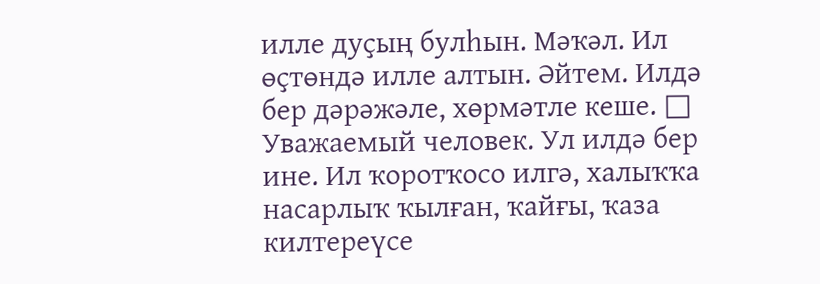илле дуҫың булһын. Мәҡәл. Ил өҫтөндә илле алтын. Әйтем. Илдә бер дәрәжәле, хөрмәтле кеше. □ Уважаемый человек. Ул илдә бер ине. Ил ҡоротҡосо илгә, халыҡҡа насарлыҡ ҡылған, ҡайғы, ҡаза килтереүсе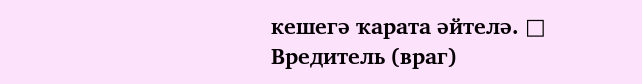кешегә ҡарата әйтелә. □ Вредитель (враг)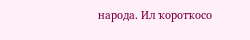народа. Ил ҡоротҡосо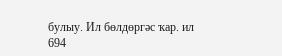булыу. Ил бөлдөргәс ҡар. ил
694